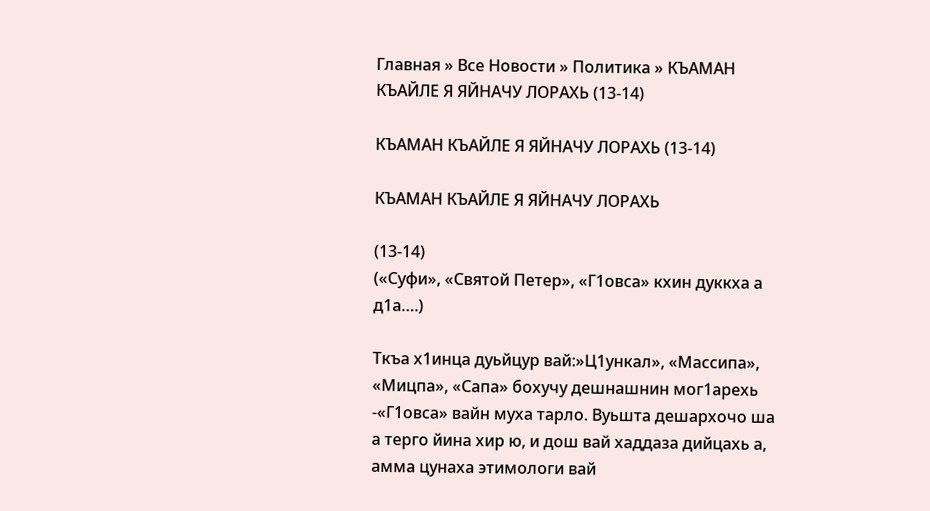Главная » Все Новости » Политика » КЪАМАН КЪАЙЛЕ Я ЯЙНАЧУ ЛОРАХЬ (13-14)

КЪАМАН КЪАЙЛЕ Я ЯЙНАЧУ ЛОРАХЬ (13-14)

КЪАМАН КЪАЙЛЕ Я ЯЙНАЧУ ЛОРАХЬ

(13-14)
(«Суфи», «Святой Петер», «Г1овса» кхин дуккха а д1а….)

Ткъа х1инца дуьйцур вай:»Ц1ункал», «Массипа», «Мицпа», «Сапа» бохучу дешнашнин мог1арехь -«Г1овса» вайн муха тарло. Вуьшта дешархочо ша а терго йина хир ю, и дош вай хаддаза дийцахь а, амма цунаха этимологи вай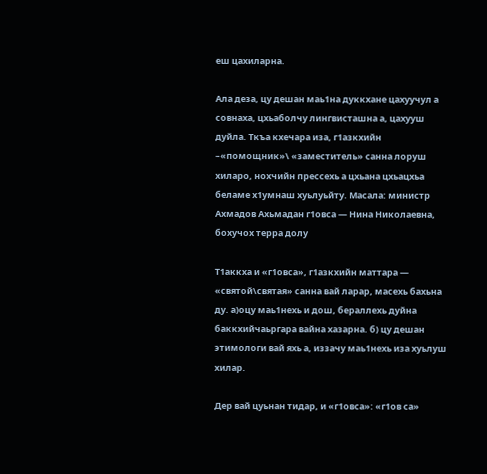еш цахиларна.

Ала деза, цу дешан маь1на дуккхане цахуучул а совнаха, цхьаболчу лингвисташна а, цахууш дуйла. Ткъа кхечара иза, г1азкхийн –«помощник»\ «заместитель» санна лоруш хиларо, нохчийн прессехь а цхьана цхьацхьа беламе х1умнаш хуьлуьйту. Масала: министр Ахмадов Ахьмадан г1овса — Нина Николаевна, бохучох терра долу

Т1аккха и «г1овса», г1азкхийн маттара — «святой\святая» санна вай ларар, масехь бахьна ду. а)оцу маь1нехь и дош, бераллехь дуйна баккхийчаьргара вайна хазарна. б) цу дешан этимологи вай яхь а, иззачу маь1нехь иза хуьлуш хилар.

Дер вай цуьнан тидар, и «г1овса»: «г1ов са»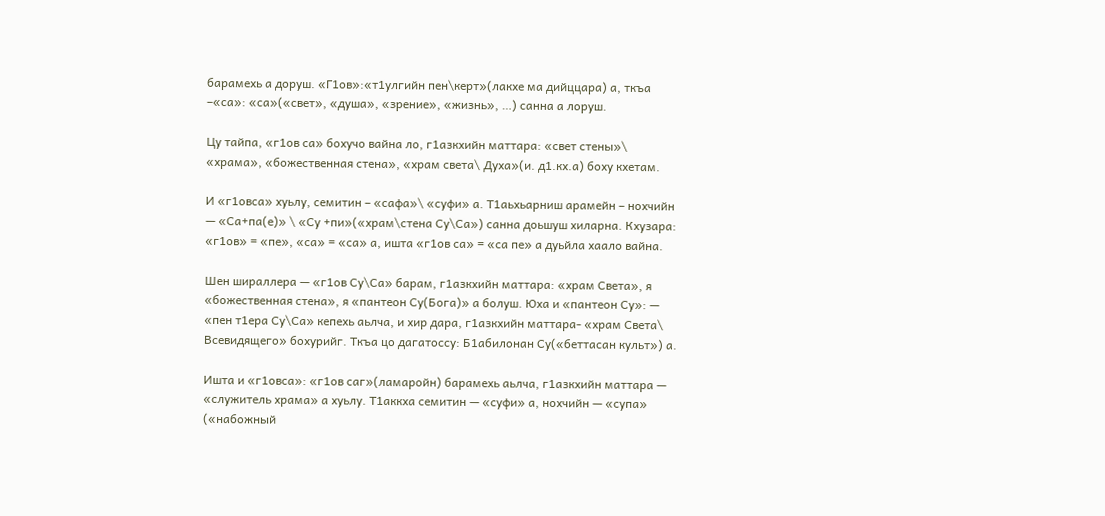барамехь а доруш. «Г1ов»:«т1улгийн пен\керт»(лакхе ма дийццара) а, ткъа –«са»: «са»(«свет», «душа», «зрение», «жизнь», …) санна а лоруш.

Цу тайпа, «г1ов са» бохучо вайна ло, г1азкхийн маттара: «свет стены»\ «храма», «божественная стена», «храм света\ Духа»(и. д1.кх.а) боху кхетам.

И «г1овса» хуьлу, семитин – «сафа»\ «суфи» а. Т1аьхьарниш арамейн – нохчийн — «Са+па(е)» \ «Су +пи»(«храм\стена Су\Са») санна доьшуш хиларна. Кхузара: «г1ов» = «пе», «са» = «са» а, ишта «г1ов са» = «са пе» а дуьйла хаало вайна.

Шен шираллера — «г1ов Су\Са» барам, г1азкхийн маттара: «храм Света», я «божественная стена», я «пантеон Су(Бога)» а болуш. Юха и «пантеон Су»: — «пен т1ера Су\Са» кепехь аьлча, и хир дара, г1азкхийн маттара- «храм Света\
Всевидящего» бохурийг. Ткъа цо дагатоссу: Б1абилонан Су(«беттасан культ») а.

Ишта и «г1овса»: «г1ов саг»(ламаройн) барамехь аьлча, г1азкхийн маттара — «служитель храма» а хуьлу. Т1аккха семитин — «суфи» а, нохчийн — «супа» («набожный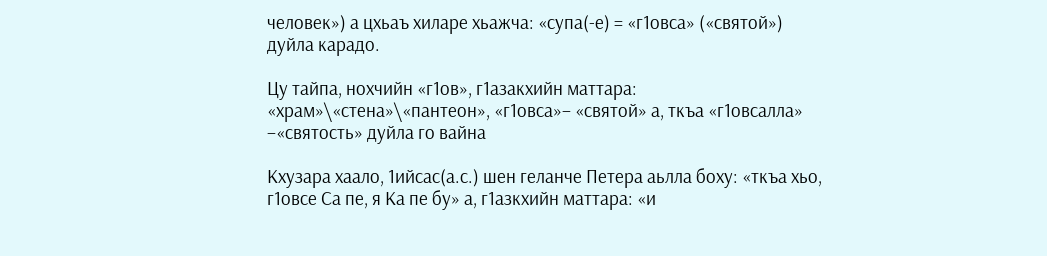человек») а цхьаъ хиларе хьажча: «супа(-е) = «г1овса» («святой») дуйла карадо.

Цу тайпа, нохчийн «г1ов», г1азакхийн маттара: «храм»\«стена»\«пантеон», «г1овса»– «святой» а, ткъа «г1овсалла» –«святость» дуйла го вайна

Кхузара хаало, 1ийсас(а.с.) шен геланче Петера аьлла боху: «ткъа хьо, г1овсе Са пе, я Ка пе бу» а, г1азкхийн маттара: «и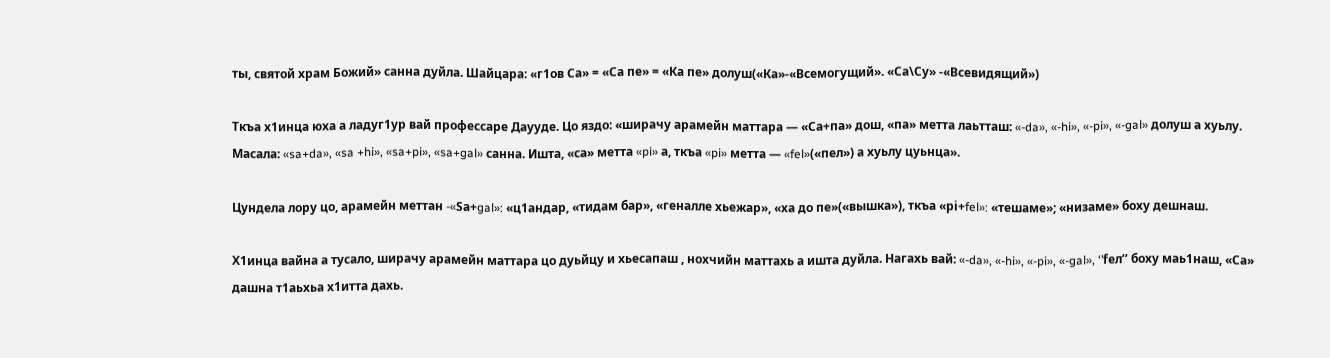ты, святой храм Божий» санна дуйла. Шайцара: «г1ов Са» = «Са пе» = «Ка пе» долуш(«Ка»-«Всемогущий». «Са\Су» -«Всевидящий»)

Ткъа х1инца юха а ладуг1ур вай профессаре Даууде. Цо яздо: «ширачу арамейн маттара — «Са+па» дош, «па» метта лаьтташ: «-da», «-hi», «-pi», «-gal» долуш а хуьлу. Масала: «sa+da», «sa +hi», «sa+pi», «sa+gal» санна. Ишта, «са» метта «pi» а, ткъа «pi» метта — «fel»(«пел») а хуьлу цуьнца».

Цундела лору цо, арамейн меттан -«Sа+gal»: «ц1андар, «тидам бар», «геналле хьежар», «ха до пе»(«вышка»), ткъа «рi+fel»: «тешаме»; «низаме» боху дешнаш.

Х1инца вайна а тусало, ширачу арамейн маттара цо дуьйцу и хьесапаш , нохчийн маттахь а ишта дуйла. Нагахь вай: «-da», «-hi», «-pi», «-gal», ‘’feл’’ боху маь1наш, «Са» дашна т1аьхьа х1итта дахь.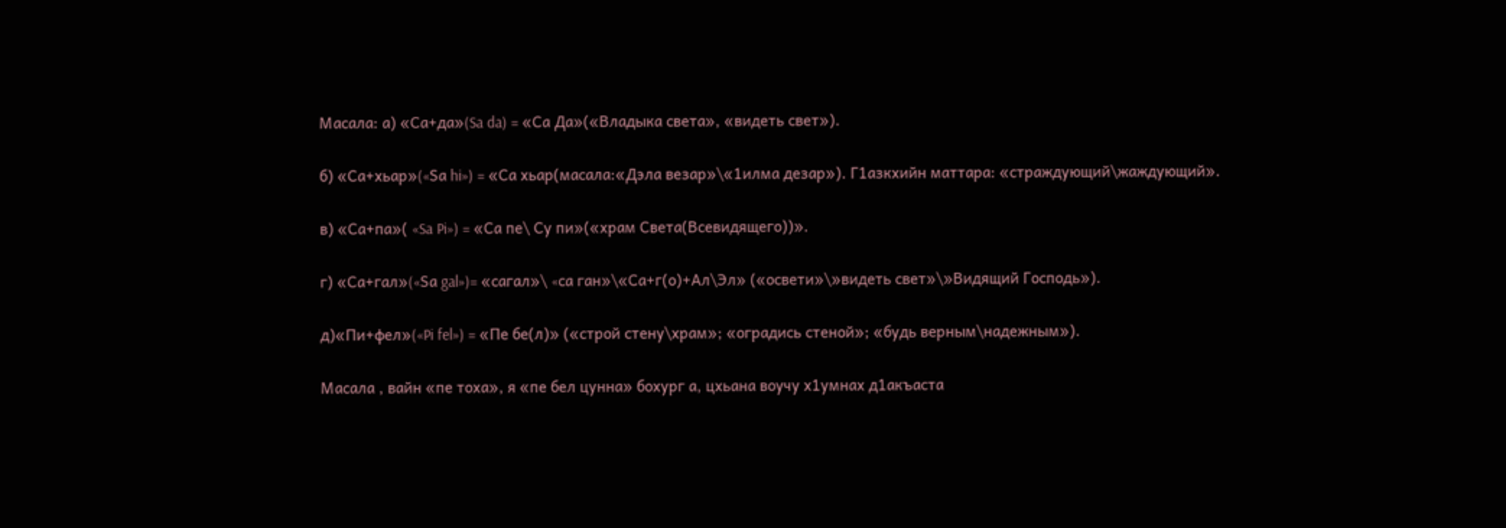Масала: а) «Са+да»(Sa da) = «Са Да»(«Владыка света», «видеть свет»).

б) «Са+хьар»(«Sа hi») = «Са хьар(масала:«Дэла везар»\«1илма дезар»). Г1азкхийн маттара: «страждующий\жаждующий».

в) «Са+па»( «Sa Pi») = «Са пе\ Су пи»(«храм Света(Всевидящего))».

г) «Са+гал»(«Sа gal»)= «сагал»\ «cа ган»\«Са+г(о)+Ал\Эл» («освети»\»видеть свет»\»Видящий Господь»).

д)«Пи+фел»(«Pi fel») = «Пе бе(л)» («строй стену\храм»; «оградись стеной»; «будь верным\надежным»).

Масала , вайн «пе тоха», я «пе бел цунна» бохург а, цхьана воучу х1умнах д1акъаста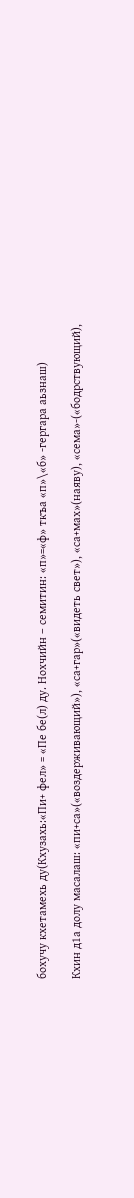бохучу кхетамехь ду(Кхузахь:«Пи+ фел» = «Пе бе(л) ду. Нохчийн – семитин: «п»=«ф» ткъа «п»\«б» -гергара аьзнаш)

Кхин д1а долу масалаш: «пи+са»(«воздерживающий»), «са+гар»(«видеть свет»), «са+мах»(наяву), «сема»-(«бодрствующий),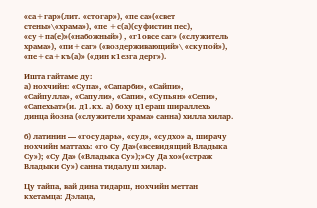«са+гар»(лит. «стогар»), «пе са»(«свет стены»\«храма»), «пе +с(а)(суфистин пес), «су+па(е)»(«набожный») , «г1овсе саг» («служитель храма»), «пи+саг» («воздерживающий»\ «скупой»), «пе+са+къ(а)» («дин к1езга дерг»).

Ишта гайтаме ду:
а) нохчийн: «Супа», «Сапарби», «Сайпи», «Сайпулла», «Сапули», «Сапи», «Супьян» «Сепи», «Сапехьат»(и. д1.кх. а) боху ц1ераш шираллехь динца йозна («служители храма» санна) хилла хилар.

б) латинин — «государь», «суд», «судхо» а, ширачу нохчийн маттахь: «го Су Да»(«всевидящий Владыка Су»); «Су Да» («Владыка Су»);»Су Да хо»(«страж Владыки Су») санна тидалуш хилар.

Цу тайпа, вай дина тидарш, нохчийн меттан кхетамца: Дэлаца,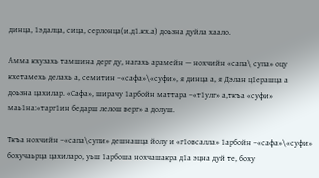динца, 1эдалца, сица, серлонца(и.д1.кх.а) доьзна дуйла хаало.

Амма кхузахь тамшина дерг ду, нагахь арамейн — нохчийн «сапа\ супа» оцу кхетамехь делахь а, семитин –«сафа»\«суфи», я динца а, я Дэлан ц1ерашца а доьзна цахилар. «Сафа», ширачу 1арбойн маттара –«т1улг» а,ткъа «суфи» маь1на:«тарг1ин бедарш лелош верг» а долуш.

Ткъа нохчийн –«сапа\супи» дешнашца йолу и «г1овсалла» 1арбойн –«сафа»\«суфи» бохучаьрца цахиларо, уьш 1арбоша нохчашакра д1а эцна дуй те, боху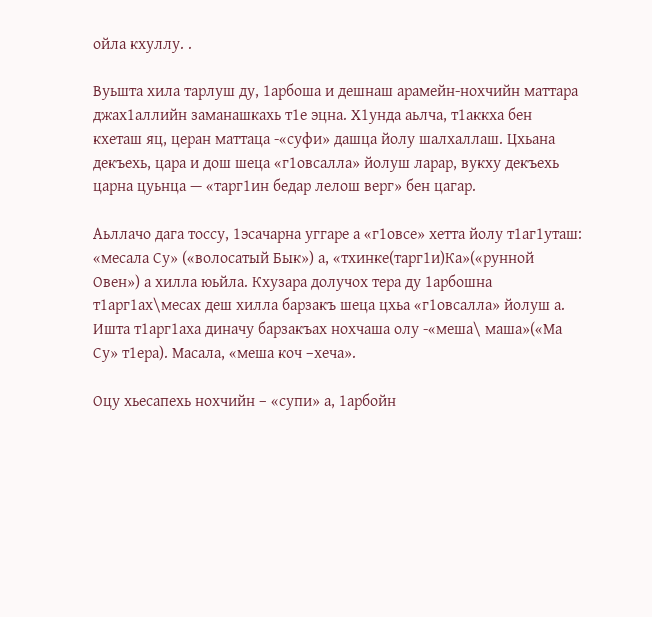ойла кхуллу. .

Вуьшта хила тарлуш ду, 1арбоша и дешнаш арамейн-нохчийн маттара джах1аллийн заманашкахь т1е эцна. Х1унда аьлча, т1аккха бен кхеташ яц, церан маттаца -«суфи» дашца йолу шалхаллаш. Цхьана декъехь, цара и дош шеца «г1овсалла» йолуш ларар, вукху декъехь царна цуьнца — «тарг1ин бедар лелош верг» бен цагар.

Аьллачо дага тоссу, 1эсачарна уггаре а «г1овсе» хетта йолу т1аг1уташ: «месала Су» («волосатый Бык») а, «тхинке(тарг1и)Ка»(«рунной Овен») а хилла юьйла. Кхузара долучох тера ду 1арбошна т1арг1ах\месах деш хилла барзакъ шеца цхьа «г1овсалла» йолуш а. Ишта т1арг1аха диначу барзакъах нохчаша олу -«меша\ маша»(«Ма Су» т1ера). Масала, «меша коч –хеча».

Оцу хьесапехь нохчийн – «супи» а, 1арбойн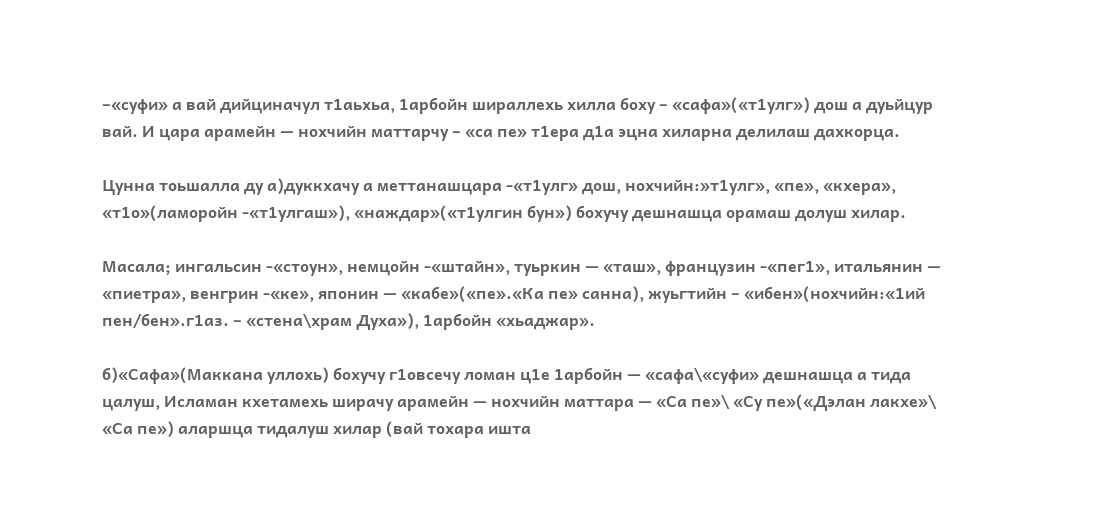–«суфи» а вай дийциначул т1аьхьа, 1арбойн шираллехь хилла боху – «сафа»(«т1улг») дош а дуьйцур вай. И цара арамейн — нохчийн маттарчу – «са пе» т1ера д1а эцна хиларна делилаш дахкорца.

Цунна тоьшалла ду а)дуккхачу а меттанашцара -«т1улг» дош, нохчийн:»т1улг», «пе», «кхера», «т1о»(ламоройн -«т1улгаш»), «наждар»(«т1улгин бун») бохучу дешнашца орамаш долуш хилар.

Масала; ингальсин -«стоун», немцойн -«штайн», туьркин — «таш», французин -«пег1», итальянин — «пиетра», венгрин -«ке», японин — «кабе»(«пе».«Ка пе» санна), жуьгтийн – «ибен»(нохчийн:«1ий пен/бен».г1аз. – «стена\храм Духа»), 1арбойн «хьаджар».

б)«Сафа»(Маккана уллохь) бохучу г1овсечу ломан ц1е 1арбойн — «сафа\«суфи» дешнашца а тида цалуш, Исламан кхетамехь ширачу арамейн — нохчийн маттара — «Са пе»\ «Су пе»(«Дэлан лакхе»\ «Са пе») аларшца тидалуш хилар (вай тохара ишта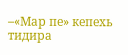–«Мар пе» кепехь тидира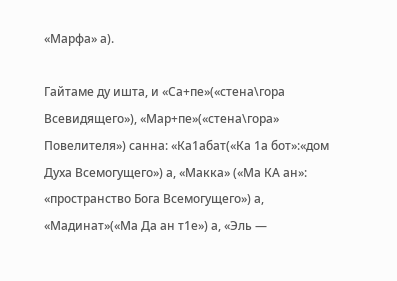«Марфа» а).

Гайтаме ду ишта, и «Са+пе»(«стена\гора Всевидящего»), «Мар+пе»(«стена\гора» Повелителя») санна: «Ка1абат(«Ка 1а бот»:«дом Духа Всемогущего») а, «Макка» («Ма КА ан»: «пространство Бога Всемогущего») а, «Мадинат»(«Ма Да ан т1е») а, «Эль —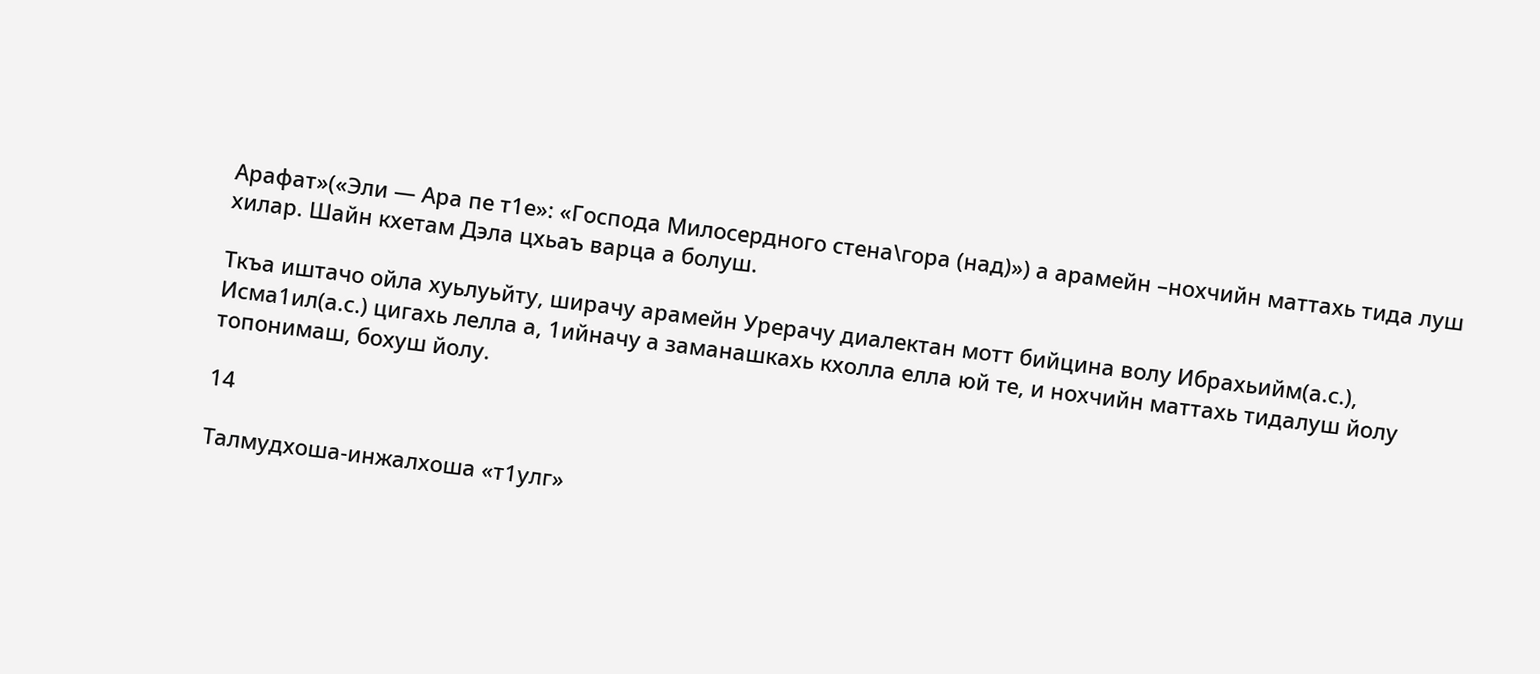Арафат»(«Эли — Ара пе т1е»: «Господа Милосердного стена\гора (над)») а арамейн –нохчийн маттахь тида луш хилар. Шайн кхетам Дэла цхьаъ варца а болуш.

Ткъа иштачо ойла хуьлуьйту, ширачу арамейн Урерачу диалектан мотт бийцина волу Ибрахьийм(а.с.), Исма1ил(а.с.) цигахь лелла а, 1ийначу а заманашкахь кхолла елла юй те, и нохчийн маттахь тидалуш йолу топонимаш, бохуш йолу.

14

Талмудхоша-инжалхоша «т1улг»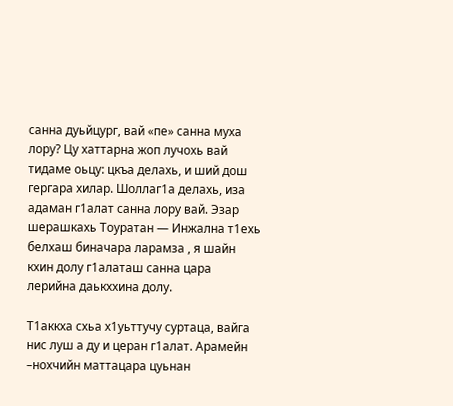санна дуьйцург, вай «пе» санна муха лору? Цу хаттарна жоп лучохь вай тидаме оьцу: цкъа делахь, и ший дош гергара хилар. Шоллаг1а делахь, иза адаман г1алат санна лору вай. Эзар шерашкахь Тоуратан — Инжална т1ехь белхаш биначара ларамза , я шайн кхин долу г1алаташ санна цара лерийна даькххина долу.

Т1аккха схьа х1уьттучу суртаца, вайга нис луш а ду и церан г1алат. Арамейн –нохчийн маттацара цуьнан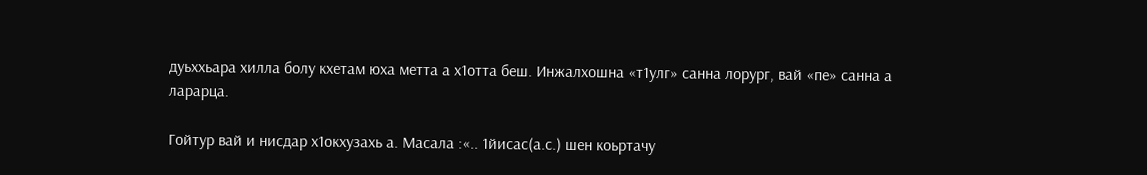дуьххьара хилла болу кхетам юха метта а х1отта беш. Инжалхошна «т1улг» санна лорург, вай «пе» санна а ларарца.

Гойтур вай и нисдар х1окхузахь а. Масала :«.. 1йисас(а.с.) шен коьртачу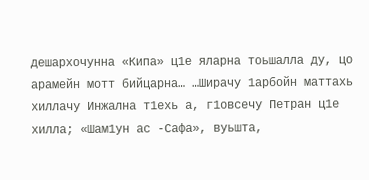дешархочунна «Кипа» ц1е яларна тоьшалла ду, цо арамейн мотт бийцарна… …Ширачу 1арбойн маттахь хиллачу Инжална т1ехь а, г1овсечу Петран ц1е хилла; «Шам1ун ас -Сафа», вуьшта,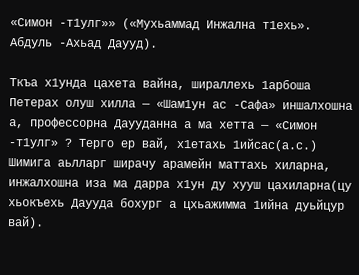«Симон -т1улг»» («Мухьаммад Инжална т1ехь». Абдуль -Ахьад Даууд).

Ткъа х1унда цахета вайна, шираллехь 1арбоша Петерах олуш хилла — «Шам1ун ас -Сафа» иншалхошна а, профессорна Даууданна а ма хетта — «Симон -т1улг» ? Терго ер вай, х1етахь 1ийсас(а.с.) Шимига аьлларг ширачу арамейн маттахь хиларна, инжалхошна иза ма дарра х1ун ду хууш цахиларна(цу хьокъехь Даууда бохург а цхьажимма 1ийна дуьйцур вай).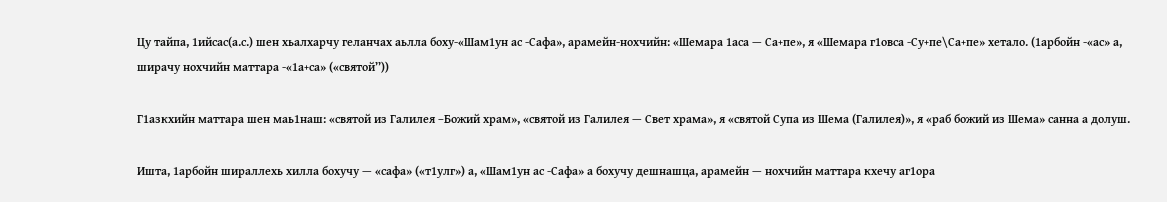Цу тайпа, 1ийсас(а.с.) шен хьалхарчу геланчах аьлла боху-«Шам1ун ас -Сафа», арамейн-нохчийн: «Шемара 1аса — Са+пе», я «Шемара г1овса -Су+пе\Са+пе» хетало. (1арбойн -«ас» а, ширачу нохчийн маттара -«1а+са» («святой’’))

Г1азкхийн маттара шен маь1наш: «святой из Галилея –Божий храм», «святой из Галилея — Свет храма», я «святой Супа из Шема (Галилея)», я «раб божий из Шема» санна а долуш.

Ишта, 1арбойн шираллехь хилла бохучу — «сафа» («т1улг») а, «Шам1ун ас -Сафа» а бохучу дешнашца, арамейн — нохчийн маттара кхечу аг1ора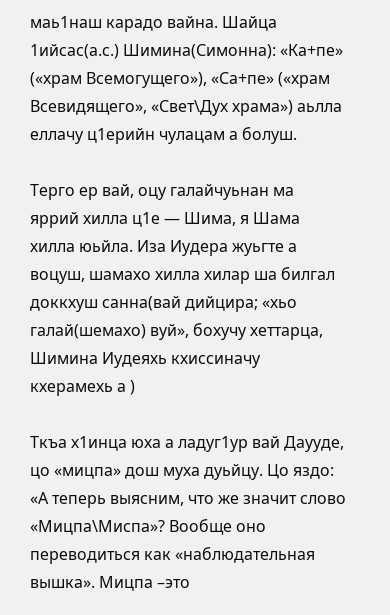маь1наш карадо вайна. Шайца 1ийсас(а.с.) Шимина(Симонна): «Ка+пе» («храм Всемогущего»), «Са+пе» («храм Всевидящего», «Свет\Дух храма») аьлла еллачу ц1ерийн чулацам а болуш.

Терго ер вай, оцу галайчуьнан ма яррий хилла ц1е — Шима, я Шама хилла юьйла. Иза Иудера жуьгте а воцуш, шамахо хилла хилар ша билгал доккхуш санна(вай дийцира; «хьо галай(шемахо) вуй», бохучу хеттарца, Шимина Иудеяхь кхиссиначу кхерамехь а )

Ткъа х1инца юха а ладуг1ур вай Даууде, цо «мицпа» дош муха дуьйцу. Цо яздо: «А теперь выясним, что же значит слово «Мицпа\Миспа»? Вообще оно переводиться как «наблюдательная вышка». Мицпа –это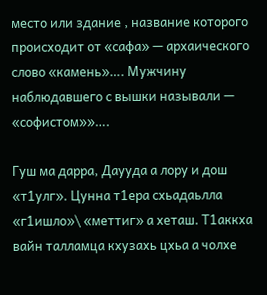место или здание , название которого происходит от «сафа» — архаического слово «камень»…. Мужчину наблюдавшего с вышки называли — «софистом»»….

Гуш ма дарра, Даууда а лору и дош «т1улг». Цунна т1ера схьадаьлла «г1ишло»\ «меттиг» а хеташ. Т1аккха вайн талламца кхузахь цхьа а чолхе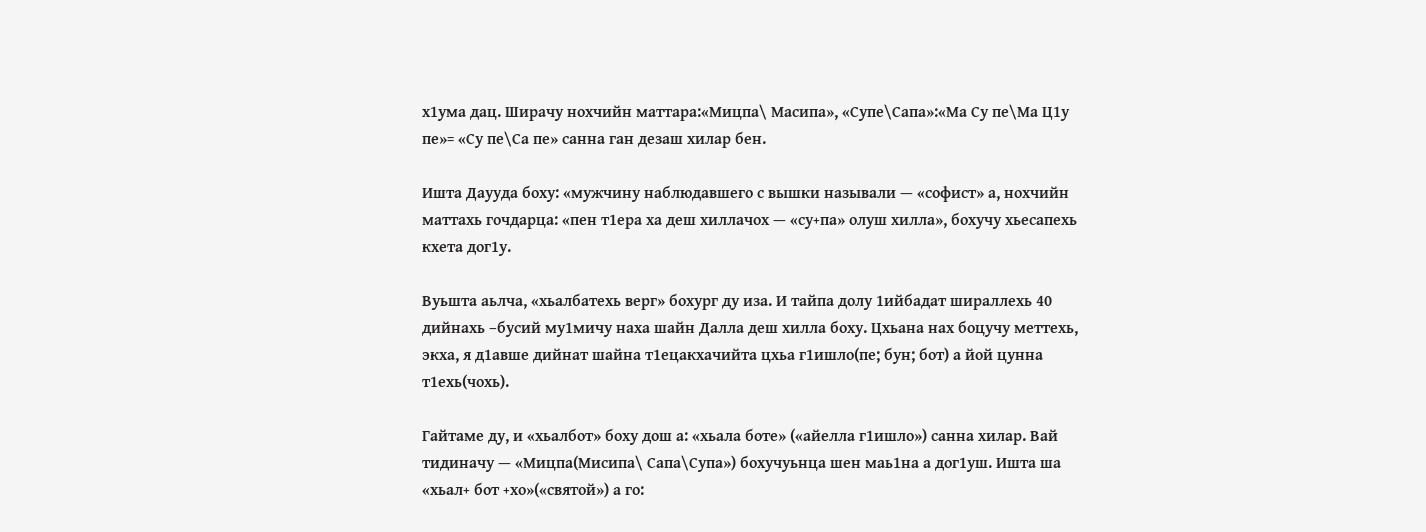х1ума дац. Ширачу нохчийн маттара:«Мицпа\ Масипа», «Супе\Сапа»:«Ма Су пе\Ма Ц1у пе»= «Су пе\Са пе» санна ган дезаш хилар бен.

Ишта Даууда боху: «мужчину наблюдавшего с вышки называли — «софист» а, нохчийн маттахь гочдарца: «пен т1ера ха деш хиллачох — «су+па» олуш хилла», бохучу хьесапехь кхета дог1у.

Вуьшта аьлча, «хьалбатехь верг» бохург ду иза. И тайпа долу 1ийбадат шираллехь 40 дийнахь –бусий му1мичу наха шайн Далла деш хилла боху. Цхьана нах боцучу меттехь, экха, я д1авше дийнат шайна т1ецакхачийта цхьа г1ишло(пе; бун; бот) а йой цунна т1ехь(чохь).

Гайтаме ду, и «хьалбот» боху дош а: «хьала боте» («айелла г1ишло») санна хилар. Вай тидиначу — «Мицпа(Мисипа\ Сапа\Супа») бохучуьнца шен маь1на а дог1уш. Ишта ша «хьал+ бот +хо»(«святой») а го: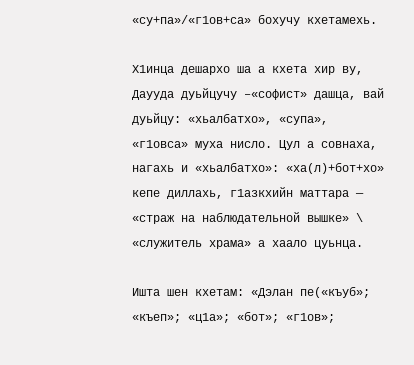«су+па»/«г1ов+са» бохучу кхетамехь.

Х1инца дешархо ша а кхета хир ву, Даууда дуьйцучу –«софист» дашца, вай дуьйцу: «хьалбатхо», «супа», «г1овса» муха нисло. Цул а совнаха, нагахь и «хьалбатхо»: «ха(л)+бот+хо» кепе диллахь, г1азкхийн маттара — «страж на наблюдательной вышке» \ «служитель храма» а хаало цуьнца.

Ишта шен кхетам: «Дэлан пе(«къуб»; «къеп»; «ц1а»; «бот»; «г1ов»;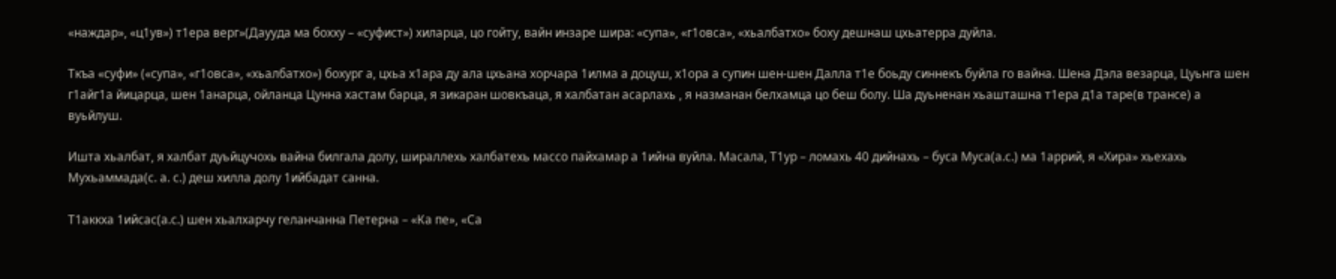«наждар», «ц1ув») т1ера верг»(Даууда ма бохху – «суфист») хиларца, цо гойту, вайн инзаре шира: «супа», «г1овса», «хьалбатхо» боху дешнаш цхьатерра дуйла.

Ткъа «суфи» («супа», «г1овса», «хьалбатхо») бохург а, цхьа х1ара ду ала цхьана хорчара 1илма а доцуш, х1ора а супин шен-шен Далла т1е боьду синнекъ буйла го вайна. Шена Дэла везарца, Цуьнга шен г1айг1а йицарца, шен 1анарца, ойланца Цунна хастам барца, я зикаран шовкъаца, я халбатан асарлахь , я назманан белхамца цо беш болу. Ша дуьненан хьашташна т1ера д1а таре(в трансе) а вуьйлуш.

Ишта хьалбат, я халбат дуьйцучохь вайна билгала долу, шираллехь халбатехь массо пайхамар а 1ийна вуйла. Масала, Т1ур – ломахь 40 дийнахь – буса Муса(а.с.) ма 1аррий, я «Хира» хьехахь Мухьаммада(с. а. с.) деш хилла долу 1ийбадат санна.

Т1аккха 1ийсас(а.с.) шен хьалхарчу геланчанна Петерна – «Ка пе», «Са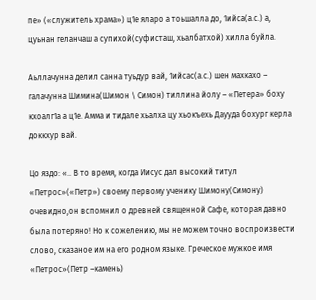пе» («служитель храма») ц1е яларо а тоьшалла до, 1ийса(а.с.) а, цуьнан геланчаш а супихой(суфисташ, хьалбатхой) хилла буйла.

Аьллачунна делил санна туьдур вай, 1ийсас(а.с.) шен махкахо – галачунна Шимина(Шимон \ Симон) тиллина йолу – «Петера» боху кхоалг1а а ц1е. Амма и тидале хьалха цу хьокъехь Даууда бохург керла доккхур вай.

Цо яздо: «.. В то время, когда Иисус дал высокий титул «Петрос»(«Петр») своему первому ученику Шимону(Симону) очевидно,он вспомнил о древней священной Сафе, которая давно была потеряно! Но к сожелению, мы не можем точно воспроизвести слово, сказаное им на его родном языке. Греческое мужкое имя «Петрос»(Петр –камень)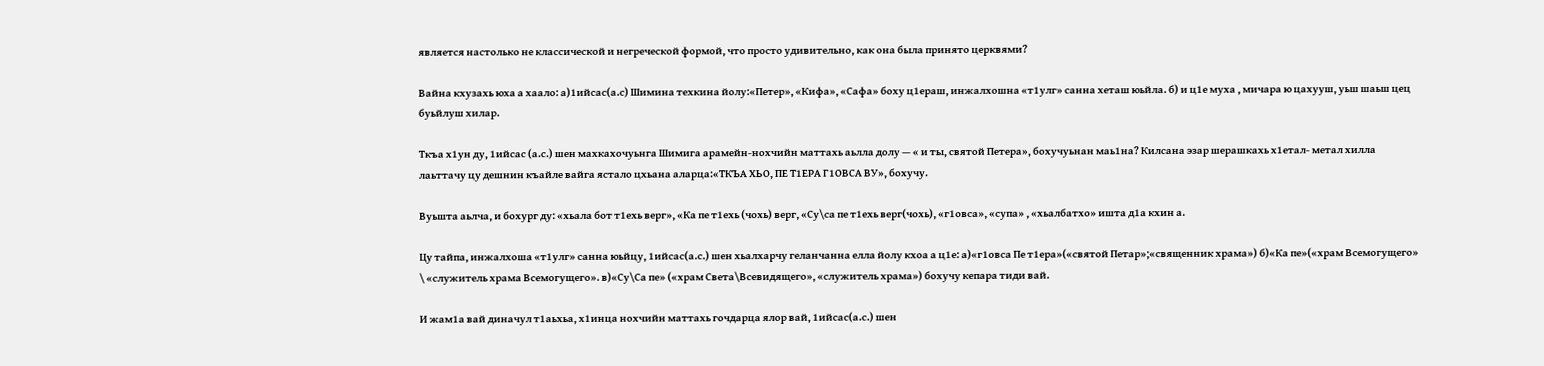является настолько не классической и негреческой формой, что просто удивительно, как она была принято церквями?

Вайна кхузахь юха а хаало: а)1ийсас(а.с) Шимина техкина йолу:«Петер», «Кифа», «Сафа» боху ц1ераш, инжалхошна «т1улг» санна хеташ юьйла. б) и ц1е муха , мичара ю цахууш, уьш шаьш цец буьйлуш хилар.

Ткъа х1ун ду, 1ийсас (а.с.) шен махкахочуьнга Шимига арамейн-нохчийн маттахь аьлла долу — « и ты, святой Петера», бохучуьнан маь1на? Килсана эзар шерашкахь х1етал- метал хилла лаьттачу цу дешнин къайле вайга ястало цхьана аларца:«ТКЪА ХЬО, ПЕ Т1ЕРА Г1ОВСА ВУ», бохучу.

Вуьшта аьлча, и бохург ду: «хьала бот т1ехь верг», «Ка пе т1ехь (чохь) верг, «Су\са пе т1ехь верг(чохь), «г1овса», «супа» , «хьалбатхо» ишта д1а кхин а.

Цу тайпа, инжалхоша «т1улг» санна юьйцу, 1ийсас(а.с.) шен хьалхарчу геланчанна елла йолу кхоа а ц1е: а)«г1овса Пе т1ера»(«святой Петар»;«священник храма») б)«Ка пе»(«храм Всемогущего» \ «служитель храма Всемогущего». в)«Су\Са пе» («храм Света\Всевидящего», «служитель храма») бохучу кепара тиди вай.

И жам1а вай диначул т1аьхьа, х1инца нохчийн маттахь гочдарца ялор вай, 1ийсас(а.с.) шен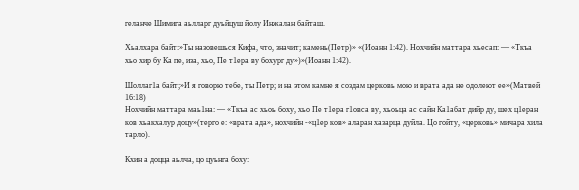геланче Шимига аьлларг дуьйцуш йолу Инжалан байташ.

Хьалхара байт:»Ты назовешься Кифа, что, значит; камень(Петр)» «(Иоанн 1:42). Нохчийн маттара хьесап: — «Ткъа хьо хир бу Ка пе, иза, хьо, Пе т1ера ву бохург ду»)»(Иоанн 1:42).

Шоллаг1а байт;»И я говорю тебе, ты Петр; и на этом камне я создам церковь мою и врата ада не одолеют ее»(Матвей 16:18)
Нохчийн маттара маь1на: — «Ткъа ас хьоь боху, хьо Пе т1ера г1овса ву, хьоьца ас сайн Ка1абат дийр ду, шех ц1еран ков хьакхалур доцу»(терго е: «врата ада», нохчийн -«ц1ер ков» аларан хазарца дуйла. Цо гойту, «церковь» мичара хила тарло).

Кхин а доцца аьлча, цо цуьнга боху: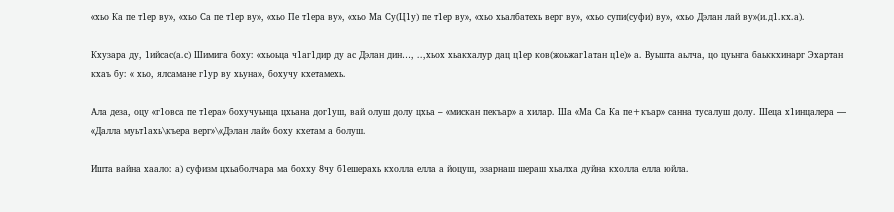«хьо Ка пе т1ер ву», «хьо Са пе т1ер ву», «хьо Пе т1ера ву», «хьо Ма Су(Ц1у) пе т1ер ву», «хьо хьалбатехь верг ву», «хьо супи(суфи) ву», «хьо Дэлан лай ву»(и.д1.кх.а).

Кхузара ду, 1ийсас(а.с) Шимига боху: «хьоьца ч1аг1дир ду ас Дэлан дин…, ..,хьох хьакхалур дац ц1ер ков(жоьжаг1атан ц1е)» а. Вуьшта аьлча, цо цуьнга баьккхинарг Эхартан кхаъ бу: « хьо, ялсамане г1ур ву хьуна», бохучу кхетамехь.

Ала деза, оцу «г1овса пе т1ера» бохучуьнца цхьана дог1уш, вай олуш долу цхьа – «мискан пекъар» а хилар. Ша «Ма Са Ка пе+къар» санна тусалуш долу. Шеца х1инцалера — «Далла муьт1ахь\къера верг»\«Дэлан лай» боху кхетам а болуш.

Ишта вайна хаало: а) суфизм цхьаболчара ма бохху 8чу б1ешерахь кхолла елла а йоцуш, эзарнаш шераш хьалха дуйна кхолла елла юйла.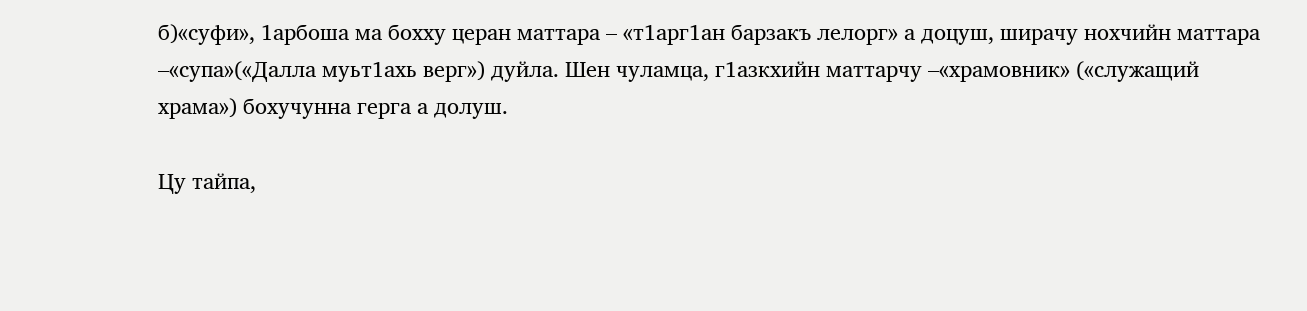б)«суфи», 1арбоша ма бохху церан маттара – «т1арг1ан барзакъ лелорг» а доцуш, ширачу нохчийн маттара –«супа»(«Далла муьт1ахь верг») дуйла. Шен чуламца, г1азкхийн маттарчу –«храмовник» («служащий храма») бохучунна герга а долуш.

Цу тайпа,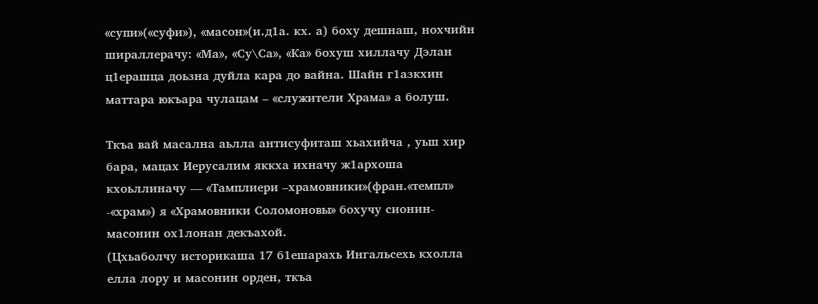«супи»(«суфи»), «масон»(и.д1а. кх. а) боху дешнаш, нохчийн шираллерачу: «Ма», «Су\Са», «Ка» бохуш хиллачу Дэлан ц1ерашца доьзна дуйла кара до вайна. Шайн г1азкхин маттара юкъара чулацам – «служители Храма» а болуш.

Ткъа вай масална аьлла антисуфиташ хьахийча , уьш хир бара, мацах Иерусалим яккха ихначу ж1архоша кхоьллиначу — «Тамплиери –храмовники»(фран.«темпл» -«храм») я «Храмовники Соломоновы» бохучу сионин-масонин ох1лонан декъахой.
(Цхьаболчу историкаша 17 б1ешарахь Ингальсехь кхолла елла лору и масонин орден, ткъа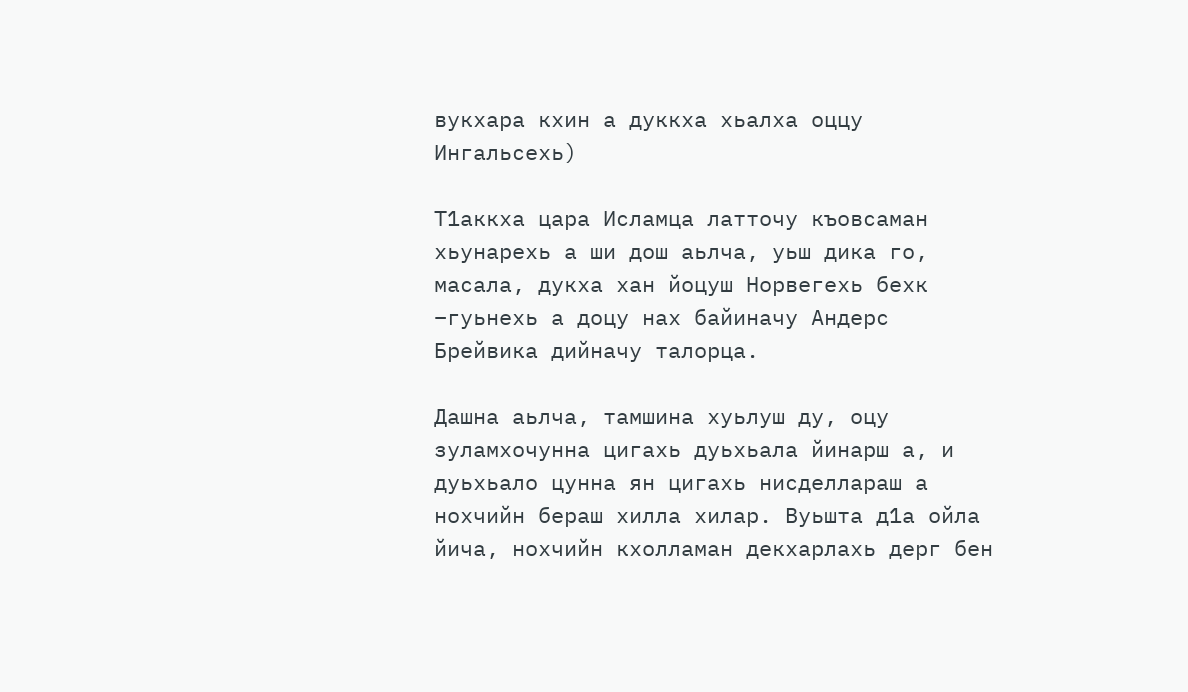вукхара кхин а дуккха хьалха оццу Ингальсехь)

Т1аккха цара Исламца латточу къовсаман хьунарехь а ши дош аьлча, уьш дика го, масала, дукха хан йоцуш Норвегехь бехк –гуьнехь а доцу нах байиначу Андерс Брейвика дийначу талорца.

Дашна аьлча, тамшина хуьлуш ду, оцу зуламхочунна цигахь дуьхьала йинарш а, и дуьхьало цунна ян цигахь нисделлараш а нохчийн бераш хилла хилар. Вуьшта д1а ойла йича, нохчийн кхолламан декхарлахь дерг бен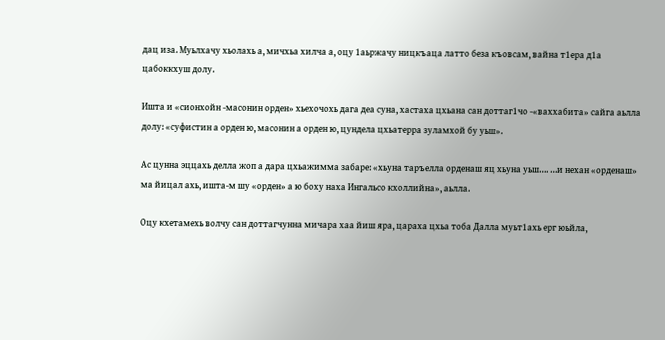дац иза. Муьлхачу хьолахь а, мичхьа хилча а, оцу 1аьржачу ницкъаца латто беза къовсам, вайна т1ера д1а цабоккхуш долу.

Ишта и «сионхойн -масонин орден» хьехочохь дага деа суна, хастаха цхьана сан доттаг1чо -«ваххабита» сайга аьлла долу: «суфистин а орден ю, масонин а орден ю, цундела цхьатерра зуламхой бу уьш».

Ас цунна эццахь делла жоп а дара цхьажимма забаре: «хьуна таръелла орденаш яц хьуна уьш…. …и нехан «орденаш» ма йицал ахь, ишта-м шу «орден» а ю боху наха Ингальсо кхоллийна», аьлла.

Оцу кхетамехь волчу сан доттагчунна мичара хаа йиш яра, цараха цхьа тоба Далла муьт1ахь ерг юьйла,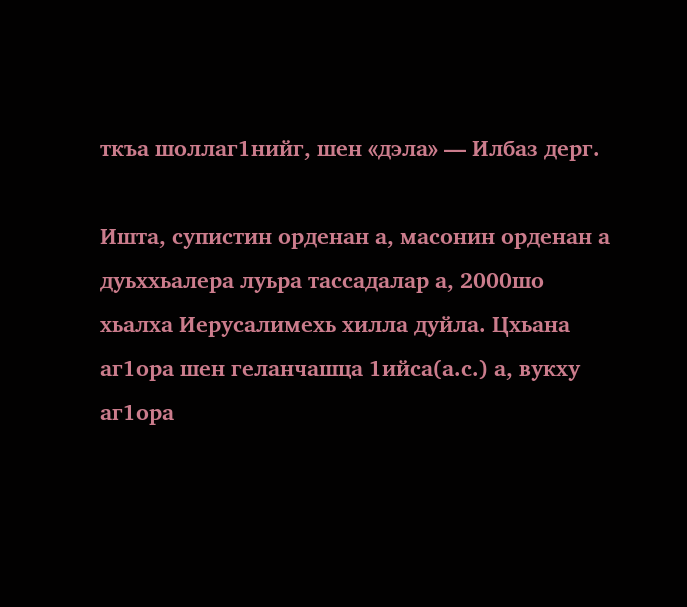ткъа шоллаг1нийг, шен «дэла» — Илбаз дерг.

Ишта, супистин орденан а, масонин орденан а дуьххьалера луьра тассадалар а, 2000шо хьалха Иерусалимехь хилла дуйла. Цхьана аг1ора шен геланчашца 1ийса(а.с.) а, вукху аг1ора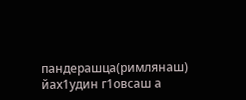пандерашца(римлянаш) йах1удин г1овсаш а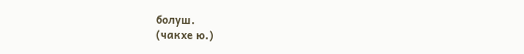болуш.
(чакхе ю.)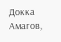Докка Амагов,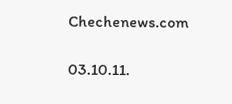Chechenews.com

03.10.11.